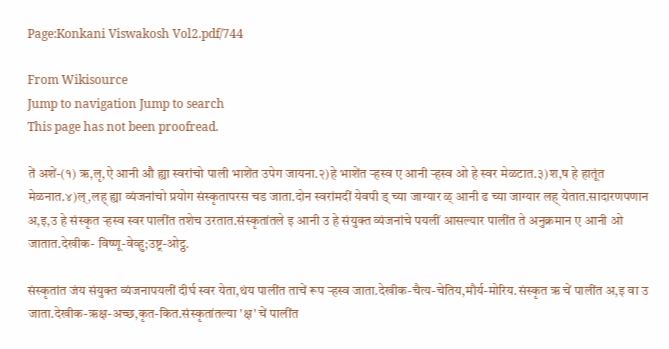Page:Konkani Viswakosh Vol2.pdf/744

From Wikisource
Jump to navigation Jump to search
This page has not been proofread.

तें अशें-(१) ऋ,लृ,ऐ आनी औ ह्या स्वरांचो पाली भाशेंत उपेग जायना.२)हे भाशेंत ऱ्हस्व ए आनी ऱ्हस्व ओ हे स्वर मेळटात.३)श,ष हे हातूंत मेळनात.४)ल्,लह् ह्या व्यंजनांचो प्रयोग संस्कृतापरस चड जाता.दोन स्वरांमदीं येवपी ड् च्या जाग्यार ळ् आनी ढ च्या जाग्यार लह् येतात.सादारणपणान अ,इ,उ हे संस्कृत ऱ्हस्व स्वर पालींत तशेच उरतात.संस्कृतांतले इ आनी उ हे संयुक्त व्यंजनांचे पयलीं आसल्यार पालींत ते अनुक्रमान ए आनी ओ जातात.देखीक- विष्णू-वेव्हु;उष्ट्र-ओट्ठ.

संस्कृतांत जंय संयुक्त व्यंजनापयलीं दीर्घ स्वर येता,थंय पालींत ताचें रूप ऱ्हस्व जाता.देखीक-चैत्य-चेतिय,मौर्य-मोरिय.संस्कृत ऋ चें पालींत अ,इ वा उ जाता.देखीक-ऋक्ष-अच्छ,कृत-कित.संस्कृतांतल्या 'क्ष' चें पालींत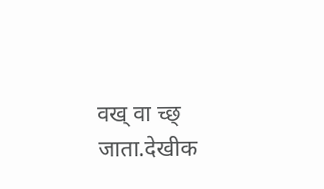वख् वा च्छ् जाता.देखीक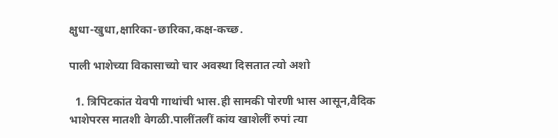क्षुधा-खुधा,क्षारिका-छारिका,कक्ष-कच्छ.

पाली भाशेच्या विकासाच्यो चार अवस्था दिसतात त्यो अशो

  1. त्रिपिटकांत येवपी गाथांची भास.ही सामकी पोरणी भास आसून,वैदिक भाशेपरस मातशी वेगळी.पालींतलीं कांय खाशेलीं रुपां त्या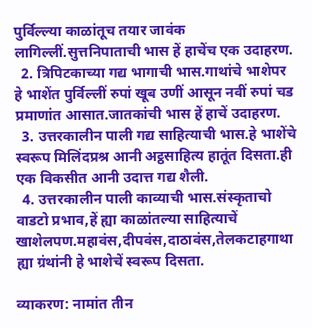पुर्विल्ल्या काळांतूच तयार जावंक लागिल्लीं.सुत्तनिपाताची भास हें हाचेंच एक उदाहरण.
  2. त्रिपिटकाच्या गद्य भागाची भास.गाथांचे भाशेपर हे भाशेंत पुर्विल्लीं रुपां खूब उणीं आसून नवीं रुपां चड प्रमाणांत आसात.जातकांची भास हें हाचें उदाहरण.
  3. उत्तरकालीन पाली गद्य साहित्याची भास.हे भाशेंचे स्वरूप मिलिंदप्रश्र आनी अट्ठसाहित्य हातूंत दिसता.ही एक विकसीत आनी उदात्त गद्य शैली.
  4. उत्तरकालीन पाली काव्याची भास.संस्कृताचो वाडटो प्रभाव,हें ह्या काळांतल्या साहित्याचें खाशेलपण.महावंस,दीपवंस,दाठावंस,तेलकटाहगाथा ह्या ग्रंथांनी हे भाशेचें स्वरूप दिसता.

व्याकरण: नामांत तीन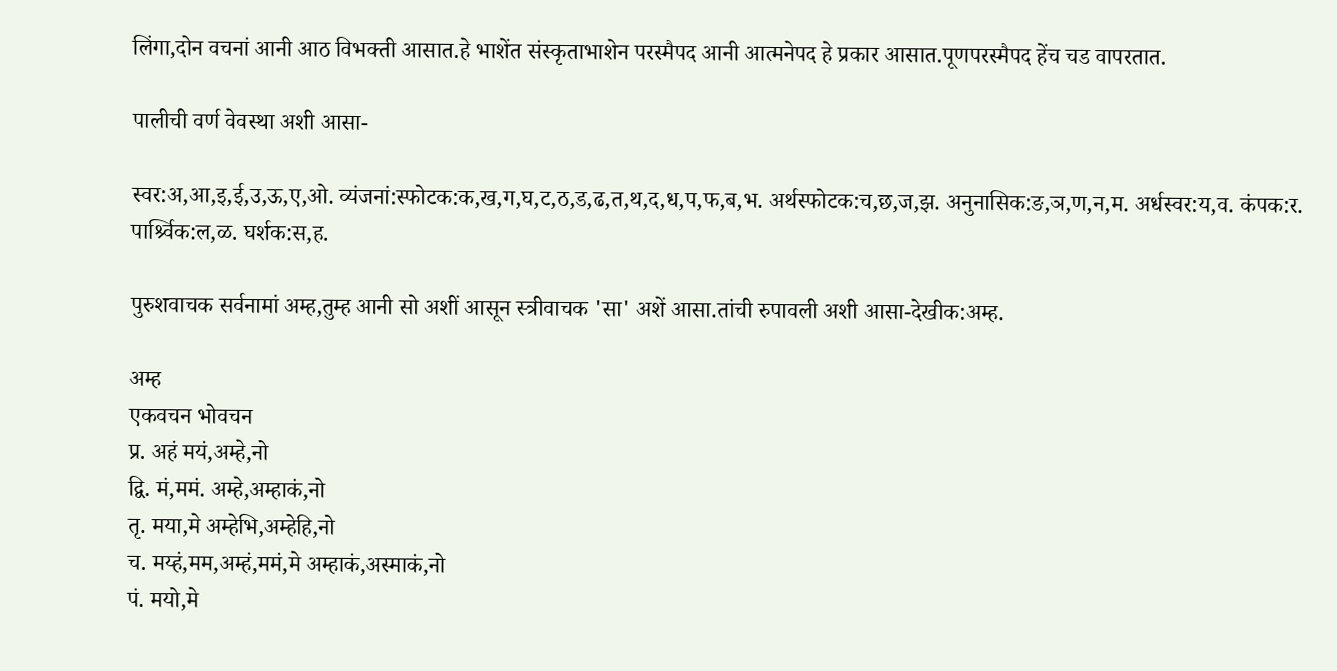लिंगा,दोन वचनां आनी आठ विभक्ती आसात.हे भाशेंत संस्कृताभाशेन परस्मैपद आनी आत्मनेपद हे प्रकार आसात.पूणपरस्मैपद हेंच चड वापरतात.

पालीची वर्ण वेवस्था अशी आसा-

स्वर:अ,आ,इ,ई,उ,ऊ,ए,ओ. व्यंजनां:स्फोटक:क,ख,ग,घ,ट,ठ,ड,ढ,त,थ,द,ध,प,फ,ब,भ. अर्थस्फोटक:च,छ,ज,झ. अनुनासिक:ङ,ञ,ण,न,म. अर्धस्वर:य,व. कंपक:र. पार्श्र्विक:ल,ळ. घर्शक:स,ह.

पुरुशवाचक सर्वनामां अम्ह,तुम्ह आनी सो अशीं आसून स्त्रीवाचक 'सा' अशें आसा.तांची रुपावली अशी आसा-देखीक:अम्ह.

अम्ह
एकवचन भोवचन
प्र. अहं मयं,अम्हे,नो
द्वि. मं,ममं. अम्हे,अम्हाकं,नो
तृ. मया,मे अम्हेभि,अम्हेहि,नो
च. मय्हं,मम,अम्हं,ममं,मे अम्हाकं,अस्माकं,नो
पं. मयो,मे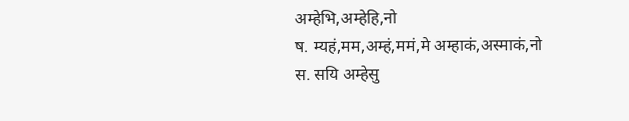अम्हेभि,अम्हेहि,नो
ष. म्यहं,मम,अम्हं,ममं,मे अम्हाकं,अस्माकं,नो
स. सयि अम्हेसु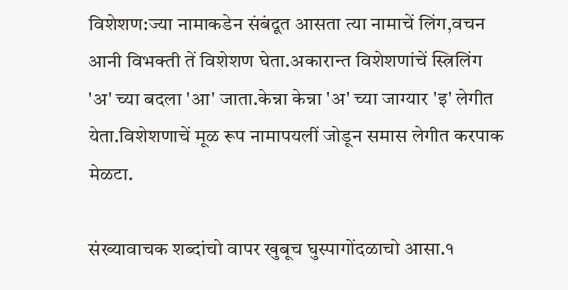विशेशण:ज्या नामाकडेन संबंदूत आसता त्या नामाचें लिंग,वचन आनी विभक्ती तें विशेशण घेता.अकारान्त विशेशणांचें स्त्रिलिंग 'अ' च्या बदला 'आ' जाता.केन्ना केन्ना 'अ' च्या जाग्यार 'इ' लेगीत येता.विशेशणाचें मूळ रूप नामापयलीं जोडून समास लेगीत करपाक मेळटा.

संख्यावाचक शब्दांचो वापर खुबूच घुस्पागोंदळाचो आसा.१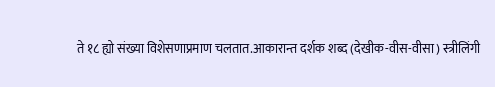ते १८ ह्यो संख्या विशेसणाप्रमाण चलतात.आकारान्त दर्शक शब्द (देखीक-वीस-वीसा) स्त्रीलिंगी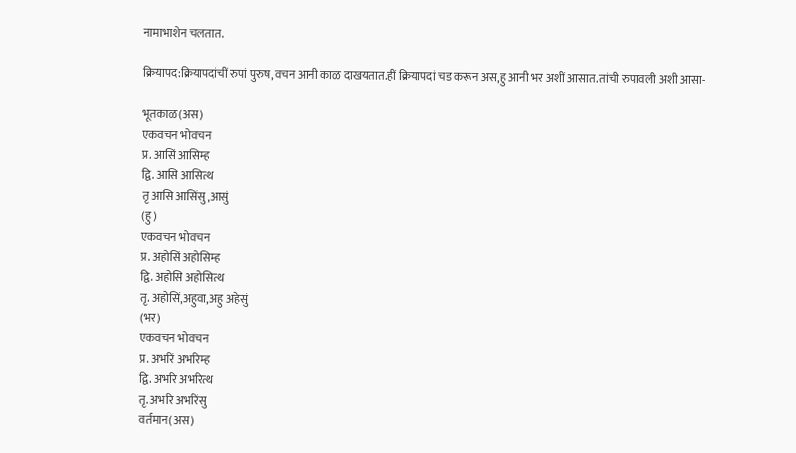नामाभाशेन चलतात.

क्रियापद:क्रियापदांचीं रुपां पुरुष,वचन आनी काळ दाखयतात.हीं क्रियापदां चड करून अस,हु आनी भर अशीं आसात.तांची रुपावली अशी आसा-

भूतकाळ(अस)
एकवचन भोवचन
प्र. आसिं आसिम्ह
द्वि. आसि आसित्थ
तृ आसि आसिंसु,आसुं
(हु)
एकवचन भोवचन
प्र. अहोसिं अहोसिम्ह
द्वि. अहोसि अहोसित्थ
तृ. अहोसिं,अहुवा,अहु अहेसुं
(भर)
एकवचन भोवचन
प्र. अभरिं अभरिम्ह
द्वि. अभरि अभरित्थ
तृ. अभरि अभरिंसु
वर्तमान(अस)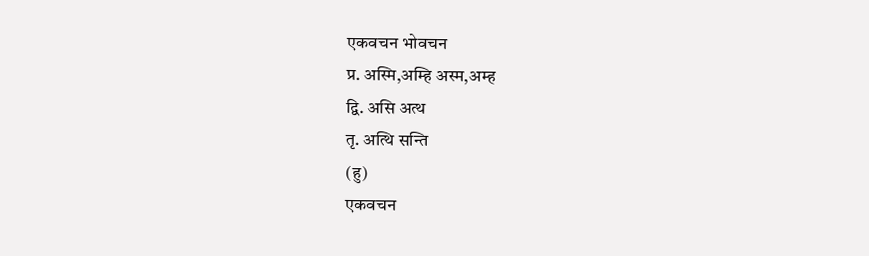एकवचन भोवचन
प्र. अस्मि,अम्हि अस्म,अम्ह
द्वि. असि अत्थ
तृ. अत्थि सन्ति
(हु)
एकवचन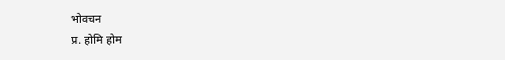भोवचन
प्र. होमि होम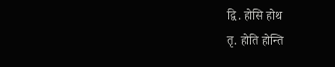द्वि. होसि होथ
तृ. होति होन्ति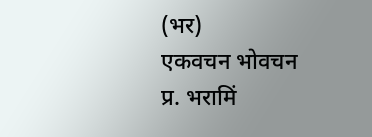(भर)
एकवचन भोवचन
प्र. भरामिं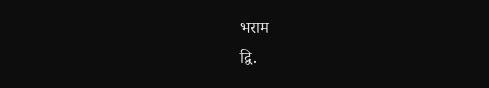भराम
द्वि.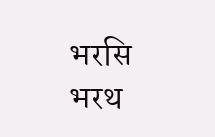भरसि भरथ